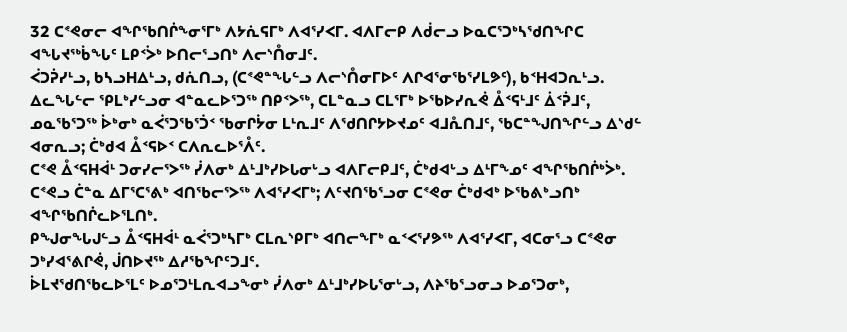32 ᑕᕝᕙᓂᓕ ᐊᖏᖃᑎᒌᖕᓂᕐᒥᒃ ᐱᔭᕇᕋᒥᒃ ᐱᐊᕐᓯᐸᒥ. ᐊᐱᒥᓕᑭ ᐱᑰᓕᓗ ᐅᓇᑕᕐᑐᒃᓴᖁᑎᖏᑕ ᐊᖓᔪᖅᑳᖓᑦ ᒪᑭᑉᐴᒃ ᐅᑎᓕᕐᓗᑎᒃ ᐱᓕᔅᑍᓂᒧᑦ.
ᐹᑐᕉᓯᒻᓗ, ᑲᓴᓗᕼᐃᒻᓗ, ᑯᕇᑎᓗ, (ᑕᕝᕙᓐᖓᓪᓗ ᐱᓕᔅᑍᓂᒥᐅᑦ ᐱᒋᐊᕐᓂᖃᕐᓯᒪᕗᑦ), ᑲᑉᕼᐊᑐᕆᒻᓗ.
ᐃᓚᖓᓪᓕ ᕿᒪᒃᓯᓪᓗᓂ ᐊᓐᓇᓚᐅᕐᑐᖅ ᑎᑭᑉᐳᖅ, ᑕᒪᓐᓇᓗ ᑕᒪᕐᒥᒃ ᐅᖃᐅᓯᕆᕚ ᐂᑉᕋᒻᒧᑦ ᐄᑉᕉᒧᑦ, ᓄᓇᖃᕐᑐᖅ ᐆᒃᓂᒃ ᓇᐹᕐᑐᖃᕐᑑᑉ ᖃᓂᒋᔮᓂ ᒪᒻᕆᒧᑦ ᐱᖁᑎᒋᔭᐅᔪᓄᑦ ᐊᒧᕅᑎᒧᑦ, ᖃᑕᓐᖑᑎᖏᓪᓗ ᐃᔅᑯᓪ ᐊᓂᕆᓗ; ᑖᒃᑯᐊ ᐂᑉᕋᐅᑉ ᑕᐱᕆᓚᐅᕐᐰᑦ.
ᑕᕝᕙ ᐂᑉᕋᕼᐋᒻ ᑐᓂᓯᓕᕐᐳᖅ ᓰᐱᓂᒃ ᐃᒻᒧᒃᓯᐅᒐᓂᒡᓗ ᐊᐱᒥᓕᑭᒧᑦ, ᑖᒃᑯᐊᒡᓗ ᐃᒻᒥᖕᓄᑦ ᐊᖏᖃᑎᒌᒃᐴᒃ.
ᑕᕝᕙᓗ ᑖᓐᓇ ᐃᒥᕐᑕᕐᕕᒃ ᐊᑎᖃᓕᕐᐳᖅ ᐱᐊᕐᓯᐸᒥᒃ; ᐱᑦᔪᑎᖃᕐᓗᓂ ᑕᕝᕙᓂ ᑖᒃᑯᐊᒃ ᐅᖃᕕᒃᓗᑎᒃ ᐊᖏᖃᑎᒌᓚᐅᕐᒪᑎᒃ.
ᑭᖑᓂᖓᒍᓪᓗ ᐂᑉᕋᕼᐋᒻ ᓇᐹᕐᑐᒃᓴᒥᒃ ᑕᒪᕆᔅᑭᒥᒃ ᐊᑎᓕᖕᒥᒃ ᓇᑉᐸᕐᓯᕗᖅ ᐱᐊᕐᓯᐸᒥ, ᐊᑕᓂᕐᓗ ᑕᕝᕙᓂ ᑐᒃᓯᐊᕐᕕᒋᕚ, ᒎᑎᐅᔪᖅ ᐃᓱᖃᖏᑦᑐᒧᑦ.
ᐆᒪᔪᖁᑎᖃᓚᐅᕐᒪᑦ ᐅᓄᕐᑐᒻᒪᕆᐊᓗᖕᓂᒃ ᓰᐱᓂᒃ ᐃᒻᒧᒃᓯᐅᒐᕐᓂᒡᓗ, ᐱᔨᖃᕐᓗᓂᓗ ᐅᓄᕐᑐᓂᒃ,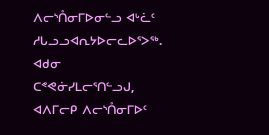ᐱᓕᔅᑍᓂᒥᐅᓂᓪᓗ ᐊᒡᓛᑦ ᓱᒐᓗᓗᐊᕆᔭᐅᓕᓚᐅᕐᐳᖅ.
ᐊᑯᓂ ᑕᕝᕙᓃᓯᒪᓕᕐᑎᓪᓗᒍ, ᐊᐱᒥᓕᑭ ᐱᓕᔅᑍᓂᒥᐅᑦ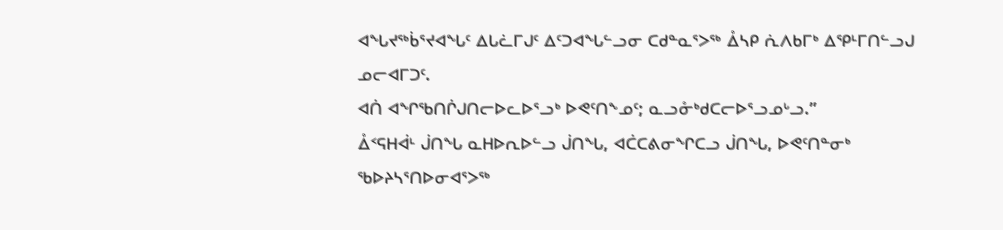ᐊᖓᔪᖅᑳᕐᔪᐊᖓᑦ ᐃᒐᓛᒥᒍᑦ ᐃᑦᑐᐊᖓᓪᓗᓂ ᑕᑯᓐᓇᕐᐳᖅ ᐂᓴᑭ ᕇᐱᑲᒥᒃ ᐃᕿᒻᒥᑎᓪᓗᒍ ᓄᓕᐊᒥᑐᑦ.
ᐊᑏ ᐊᖏᖃᑎᒌᒍᑎᓕᐅᓚᐅᕐᓗᒃ ᐅᕙᑦᑎᖕᓄᑦ; ᓇᓗᓁᒃᑯᑕᓕᐅᕐᓗᓄᒡᓗ.”
ᐂᑉᕋᕼᐋᒻ ᒎᑎᖓ ᓇᕼᐅᕆᐅᓪᓗ ᒎᑎᖓ, ᐊᑖᑕᕕᓂᖏᑕᓗ ᒎᑎᖓ, ᐅᕙᑦᑎᓐᓂᒃ ᖃᐅᔨᓴᕐᑎᐅᓂᐊᕐᐳᖅ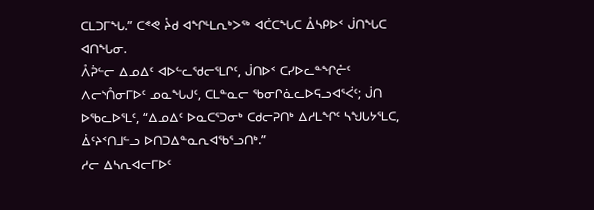ᑕᒪᑐᒥᖓ.” ᑕᕝᕙ ᔧᑯ ᐊᖏᒻᒪᕆᒃᐳᖅ ᐊᑖᑕᖓᑕ ᐂᓴᑭᐅᑉ ᒎᑎᖓᑕ ᐊᑎᖓᓂ.
ᐰᕉᓪᓕ ᐃᓄᐃᑦ ᐊᐅᓪᓚᖁᓕᕐᒪᒋᑦ, ᒎᑎᐅᑉ ᑕᓯᐅᓚᓐᖏᓔᑦ ᐱᓕᔅᑍᓂᒥᐅᑦ ᓄᓇᖓᒍᑦ, ᑕᒪᓐᓇᓕ ᖃᓂᒋᓈᓚᐅᕋᓗᐊᕐᐹᑦ; ᒎᑎ ᐅᖃᓚᐅᕐᒪᑦ, “ᐃᓄᐃᑦ ᐅᓇᑕᕐᑐᓂᒃ ᑕᑯᓕᕈᑎᒃ ᐃᓱᒪᖏᑦ ᓴᖑᒐᔭᕐᒪᑕ, ᐄᑦᔨᑉᑎᒧᓪᓗ ᐅᑎᑐᐃᓐᓇᕆᐊᖃᕐᓗᑎᒃ.”
ᓱᓕ ᐃᓴᕆᐊᓕᒥᐅᑦ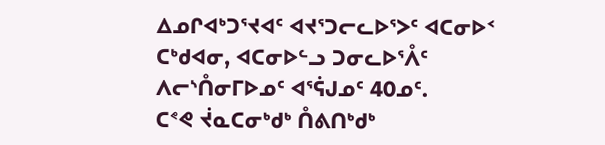ᐃᓄᒋᐊᒃᑐᕐᔪᐊᑦ ᐊᔪᕐᑐᓕᓚᐅᕐᐳᑦ ᐊᑕᓂᐅᑉ ᑕᒃᑯᐊᓂ, ᐊᑕᓂᐅᓪᓗ ᑐᓂᓚᐅᕐᐰᑦ ᐱᓕᔅᑍᓂᒥᐅᓄᑦ ᐊᕐᕌᒍᓄᑦ 40ᓄᑦ.
ᑕᕝᕙ ᔫᓇᑕᓂᒃᑯᒃ ᑍᕕᑎᒃᑯᒃ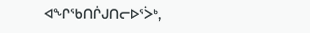ᐊᖏᖃᑎᒌᒍᑎᓕᐅᕐᐴᒃ,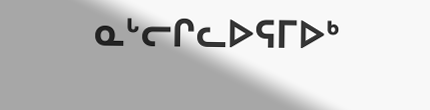ᓇᒡᓕᒋᓚᐅᕋᒥᐅᒃ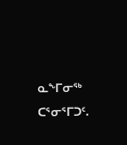ᓇᖕᒥᓂᖅ ᑕᕐᓂᕐᒥᑐᑦ.